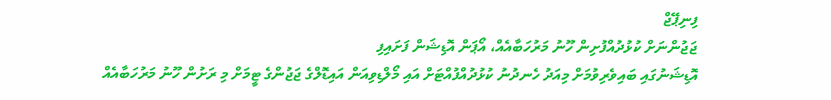ފިނިޕޭޖް
ޖަޖުންނަށް ކުޅުދުއްފުށިން ހޫނު މަރުހަބާއެއް، އޯޕަން އޮޑިޝަން ފަށައިފި
އޮޑިޝަނުގައި ބައިވެރިވުމަށް މިއަދު ހެނދުނު ކުޅުދުއްފުއްޓަށް އައި މޯލްޑިވިއަން އައިޑޮލްގެ ޖަޖުންގެ ޓީމަށް މި ރަށުން ހޫނު މަރުހަބާއެއް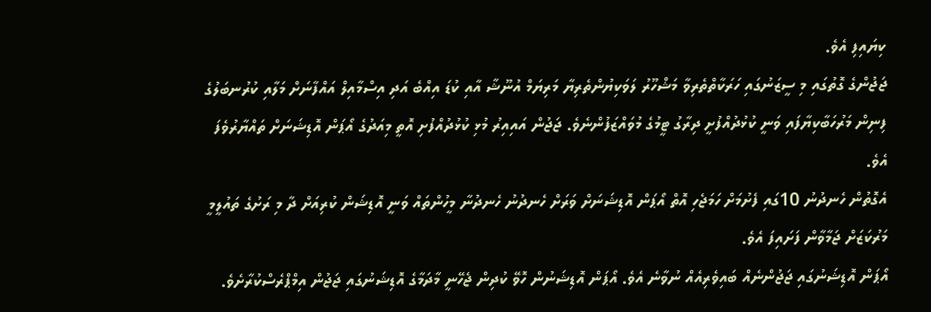ކިޔައިފި އެވެ.
ޖަޖުންގެ ގޮތުގައި މި ސީޒަނުގައި ހަރަކާތްތެރިވާ މަޝްހޫރު ލަވަކިޔުންތެރިޔާ މަރިޔަމް އުނޫޝާ އާއި ކުޑަ އިއްބެ އަދި އިސްމާއިލް އައްފާނަށް މަލާއި ކުރުނބަލުގެ ފިނިން މަރުހަބާކިޔާފައި ވަނީ ކުޅުދުއްފުށީ ދިރާގު ޓީމުގެ މުވައްޒަފުންނެވެ. ޖަޖުން އައިއިރު މުޅި ކުޅުދުއްފުށި އޮތީ މިއަދުގެ އޯޕަން އޮޑިޝަނަށް ތައްޔާރުވެފަ އެވެ.
އެގޮތުން ހެނދުނު 10ގައި ފެށުމަށް ހަމަޖެހި އޮތް އޯޕަން އޮޑިޝަނަށް ވަރަށް ހެނދުނު ހެނދުނާ މީހުންތައް ވަނީ އޮޑިޝަން ކުރިއަށް ދާ މި ރަށުގެ ތައުލީމީ މަރުކަޒަށް ޖަމާވާން ފަށައިފަ އެވެ.
އޯޕަން އޮޑިޝަނުގައި ޖަޖުންނެއް ބައިވެރިއެއް ނުވާނެ އެވެ. އޯޕަން އޮޑިޝަނުން ހޮވޭ ކުދިން ޖެހޭނީ މާދަމާގެ އޮޑިޝަނުގައި ޖަޖުން އިމްޕްރެސްކުރާށެވެ.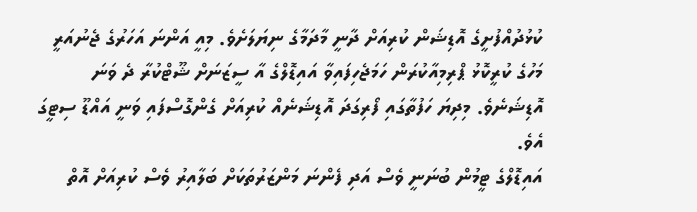ކުޅުދުއްފުށީގެ އޮޑިޝަން ކުރިއަށް ދާނީ މާދަމާގެ ނިޔަލަށެވެ. މިއީ އަންނަ އަހަރުގެ ޖެނުއަރީ މަހުގެ ކުރީކޮޅު ޕްރިމިއާކުރަން ހަމަޖެހިފައިވާ އައިޑޮލްގެ އާ ސީޒަނަށް ޝޫޓްކުރާ ދެ ވަނަ އޮޑިޝަނެވެ. މިދިޔަ ހަފުތާގައި ފޯރިގަދަ އޮޑިޝަނެއް ކުރިއަށް ގެންގޮސްފައި ވަނީ އައްޑޫ ސިޓީގަ އެވެ.
އައިޑޮލްގެ ޓީމުން ބުނަނީ ވެސް އަދި ފެންނަ މަންޒަރުތަކަށް ބަލާއިރު ވެސް ކުރިއަށް އޮތް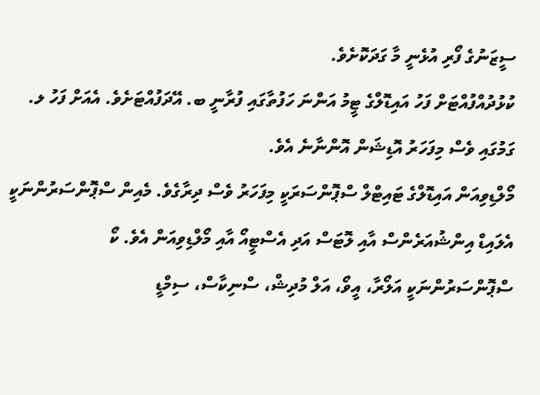ސީޒަނުގެ ފޯރި އުޅެނީ މާ ގަދަކޮށެވެ.
ކުޅުދުއްފުއްޓަށް ފަހު އައިޑޮލްގެ ޓީމު އަންނަ ހަފުތާގައި ފުރާނީ ބ. އޭދަފުއްޓަށެވެ. އެއަށް ފަހު ލ. ގަމުގައި ވެސް މިފަހަރު އޮޑިޝަން އޮންނާނެ އެވެ.
މޯލްޑިވިއަން އައިޑޮލްގެ ޓައިޓްލް ސްޕޮންސަރަކީ މިފަހަރު ވެސް ދިރާގެވެ. މެއިން ސްޕޮންސަރުންނަކީ އެލައިޑް އިންޝުއަރެންސް އާއި ލޮޓަސް އަދި އެސްޓީއޯ އާއި މޯލްޑިވިއަން އެވެ. ކޯ ސްޕޮންސަރުންނަކީ އަލޯރާ، އީވޯ، އަލް މުދިޝް، ސްނިކާސް، ސިމްޑީ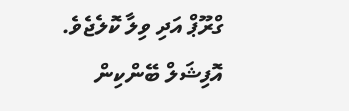ގްރޫޕް އަދި ވިލާ ކޮލެޖެވެ.
އޮފިޝަލް ބޭންކިން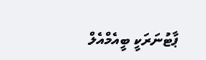ޕާޓުނަރަކީ ބީއެމްއެލް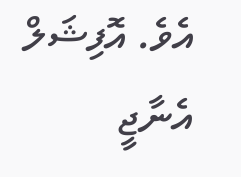އެވެ. އޮފިޝަލް އެނާޖީ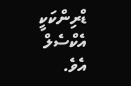ޑްރިންކަކީ އެކްސެލް އެވެ.